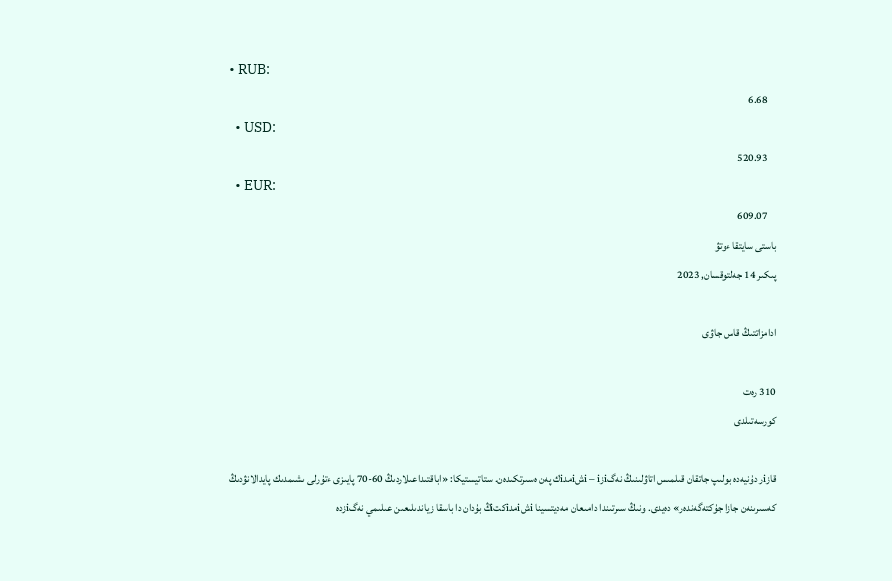• RUB:
    6.68
  • USD:
    520.93
  • EUR:
    609.07
باستى سايتقا ءوتۋ
پىكىر 14 جەلتوقسان, 2023

ادامزاتتىڭ قاس جاۋى

310 رەت
كورسەتىلدى

قازiر دۇنيەدە بولىپ جاتقان قىلمىس اتاۋلىنىڭ نەگiزi – iشiمدiك پەن ەسىرتكىدەن. ستاتيستيكا: «اباقتىداعىلاردىڭ 60-70 پايىزى ءتۇرلى ىشىمدىك پايدالانۋدىڭ كەسىرىنەن جازا جۇكتەگەندەر» دەيدى. ونىڭ سىرتىندا دامىعان مەديتسينا iشiمدiكتiڭ بۇدان دا باسقا زياندىلىعىن عىلىمي نەگiزدە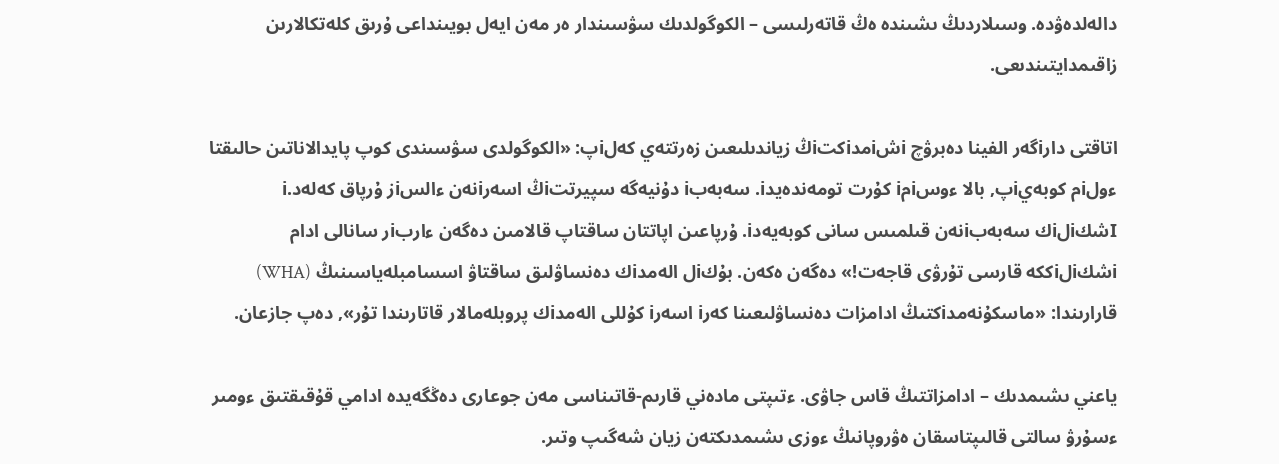دالەلدەۋدە. وسىلاردىڭ ىشىندە ەڭ قاتەرلىسى – الكوگولدىك سۋسىندار ەر مەن ايەل بويىنداعى ۇرىق كلەتكالارىن زاقىمدايتىندىعى.

اتاقتى دارiگەر الفينا دەبرۋچ iشiمدiكتiڭ زياندىلىعىن زەرتتەي كەلiپ: «الكوگولدى سۋسىندى كوپ پايدالاناتىن حالىقتا ءولiم كوبەيiپ, بالا ءوسiمi كۇرت تومەندەيدi. سەبەبi دۇنيەگە سپيرتتiڭ اسەرiنەن ءالسiز ۇرپاق كەلەدi. Iشكiلiك سەبەبiنەن قىلمىس سانى كوبەيەدi. ۇرپاعىن اپاتتان ساقتاپ قالامىن دەگەن ءاربiر سانالى ادام iشكiلiككە قارسى تۇرۋى قاجەت!» دەگەن ەكەن. بۇكiل الەمدiك دەنساۋلىق ساقتاۋ اسسامبلەياسىنىڭ (WHA) قارارىندا: «ماسكۇنەمدiكتىڭ ادامزات دەنساۋلىعىنا كەرi اسەرi كۇللى الەمدiك پروبلەمالار قاتارىندا تۇر», دەپ جازعان.

ياعني ىشىمدىك – ادامزاتتىڭ قاس جاۋى. ءتىپتى مادەني قارىم-قاتىناسى مەن جوعارى دەڭگەيدە ادامي قۇقىقتىق ءومىر ءسۇرۋ سالتى قالىپتاسقان ەۋروپانىڭ ءوزى ىشىمدىكتەن زيان شەگىپ وتىر.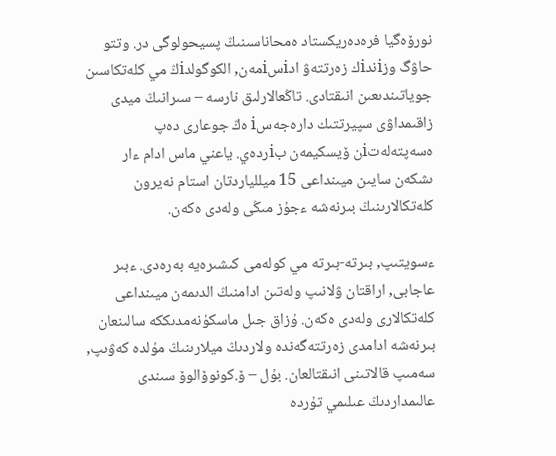نورۆەگيا فرەدەريكستاد ەمحاناسىنىڭ پسيحولوگى در. وتتو حاۋگ وزiندiك زەرتتەۋ ادiسiمەن, الكوگولدiڭ مي كلەتكاسىن جوياتىندىعىن انىقتادى. تاڭعالارلىق نارسە – سىرانىڭ ميدى زاقىمداۋى سپيرتتىك دارەجەسi ەڭ جوعارى دەپ ەسەپتەلەتiن ۆيسكيمەن بiردەي. ياعني ماس ادام ءار ىشكەن سايىن ميىنداعى 15 ميللياردتان استام نەيرون كلەتكالارىنىڭ بىرنەشە ءجۇز مىڭى ولەدى ەكەن.

ءسويتىپ, بىرتە-بىرتە مي كولەمى كىشىرەيە بەرەدى. ءبىر عاجابى, اراقتان ۋلانىپ ولەتىن ادامنىڭ الدىمەن ميىنداعى كلەتكالارى ولەدى ەكەن. ۇزاق جىل ماسكۇنەمدىككە سالىنعان بىرنەشە ادامدى زەرتتەگەندە ولاردىڭ ميلارىنىڭ مۇلدە كەۋىپ, سەمىپ قالاتىنى انىقتالعان. بۇل – ۆ.كونوۆالوۆ سىندى عالىمداردىڭ عىلىمي تۇردە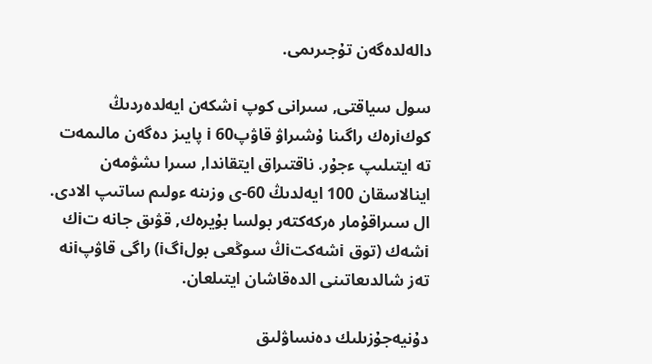دالەلدەگەن تۇجىرىمى.

سول سياقتى, سىرانى كوپ iشكەن ايەلدەردىڭ كوكiرەك راگىنا ۇشىراۋ قاۋپi 60 پايىز دەگەن مالىمەت تە ايتىلىپ ءجۇر. ناقتىراق ايتقاندا, سىرا ىشۋمەن اينالاسقان 100 ايەلدىڭ 60-ى وزىنە ءولىم ساتىپ الادى. ال سىراقۇمار ەركەكتەر بولسا بۇيرەك, قۋىق جانە تiك iشەك (توق iشەكتiڭ سوڭعى بولiگi) راگى قاۋپiنە تەز شالدىعاتىنى الدەقاشان ايتىلعان.

دۇنيەجۇزىلىك دەنساۋلىق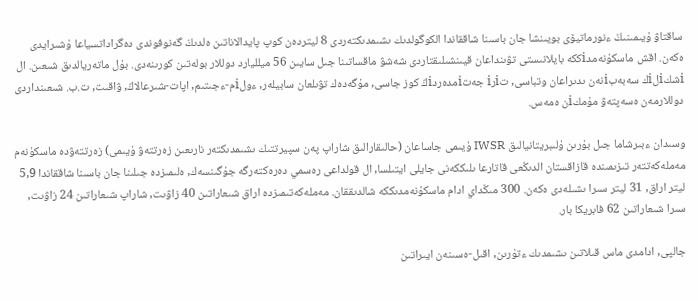ساقتاۋ ۇيىمىنىڭ ءنورماتيۆى بويىنشا جان باسىنا شاققاندا الكوگولدىك ىشىمدىكتەردى 8 ليتردەن كوپ پايدالاناتىن ەلدىڭ گەنوفوندى دەگراداتسياعا ۇشىرايدى ەكەن. اقش ماسكۇنەمدiككە بايلانىستى تۋىنداعان قيىنشىلىقتاردى شەشۋ ماقساتىنا جىل سايىن 56 ميلليارد دوللار بولەتىن كورىنەدى. بۇل ماتەريالدىق شىعىن. ال iشكiلiك سەبەبiنەن ىدىراعان وتباسى, تiرi جەتiمدەردiڭ كوز جاسى, مۇگەدەك تۋىلعان سابيلەر, ءولiم-ءجىتىم, اپات-شىرعالاڭ, ۋاقىت, ت.ب. شىعىنداردى دوللارمەن ەسەپتەۋ مۇمكiن ەمەس.

وسىدان ءبىرشاما جىل بۇرىن ۇلىبريتانيالىق IWSR ۇيىمى جاساعان (حالىقارالىق شاراپ پەن سپيرتتىك ىشىمدىكتەر نارىعىن زەرتتەۋ ۇيىمى) زەرتتەۋدە ماسكۇنەم مەملەكەتتەر تىزىمىندە قازاقستان الدىڭعى قاتارعا ىلىككەنى جايلى ايتىلسا, ال قولداعى رەسمي دەرەكتەرگە جۇگىنسەك, ەلىمىزدە جىلىنا جان باسىنا شاققاندا 5,9 ليتر اراق, 31 ليتر سىرا ىشىلەدى ەكەن. 300 مىڭداي ادام ماسكۇنەمدىككە شالدىققان. مەملەكەتىمىزدە اراق شىعاراتىن 40 زاۋىت, شاراپ شىعاراتىن 24 زاۋىت, سىرا شىعاراتىن 62 فابريكا بار.

جالپى, ادامدى ماس قىلاتىن ىشىمدىك ءتۇرىن, اقىل-ەسىنەن ايىراتىن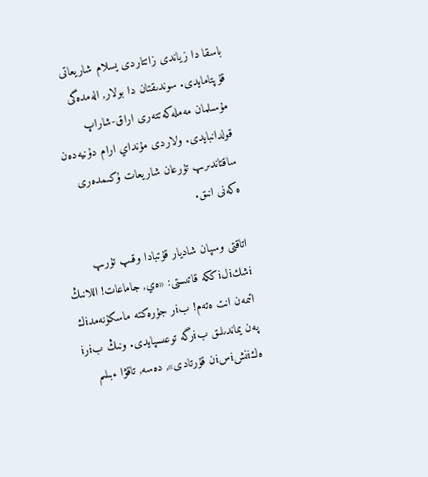باسقا دا زياندى زاتتاردى يسلام شاريعاتى قۇپتامايدى. سوندىقتان دا بولار, الەمدەگى مۇسىلمان مەملەكەتتەرى اراق-شاراپ قولدانبايدى. ولاردى مۇنداي ارام دۇنيەدەن ساقتاندىرىپ تۇرعان شاريعات ۇكىمدەرى ەكەنى انىق.

اتاقتى وسپان شاديار قۇتبادا وقىپ تۇرىپ iشكiلiككە قاتىستى: «ەي, جاماعات! اللانىڭ اتىمەن انت ەتەم! بiر جۇرەكتە ماسكۇنەمدiك پەن يماندىلىق بiرگە توعىسپايدى. ونىڭ بiرi ەكiنشiسiن قۇرتادى», دەسە, تاقۋا ءبىلىم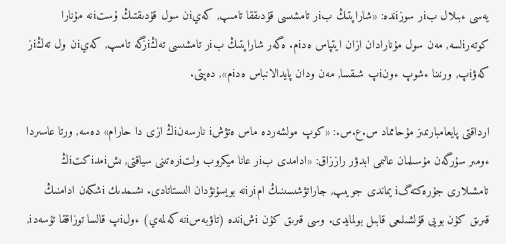يەسى ءبىلال بiر سوزiندە: «شاراپتىڭ بiر تامشىسى قۇدىققا تامىپ, كەيiن سول قۇدىقتىڭ ۇستiنە مۇنارا كوتەرiلسە, مەن سول مۇنارادان ازان ايتپاس ەدiم. ەگەر شاراپتىڭ بiر تامشىسى تەڭiزگە تامىپ, كەيiن ول تەڭiز كەۋiپ, ورنىنا ءشوپ ءونiپ شىقسا, مەن ودان پايدالانباس ەدiم», دەپتى.

ارداقتى پايعامبارىمىز مۇحامماد س.ع.س.: «كوپ مولشەردە ماس ەتۋشi نارسەنiڭ ازى دا حارام» دەسە, ورتا عاسىردا ءومىر سۇرگەن مۇسىلمان عالىمى ابدۋر راززاق: «ادامدى بiر عانا ميكروب ولتiرەتىنى سياقتى, ىشiمدiكتiڭ تامشىلارى جۇرەكتەگi يماندى جويىپ, جاراتۋشىسىنىڭ امiرiنە بويسۇنۋدان الىستاتادى. ىشىمدىك iشكەن ادامنىڭ قىرىق كۇن بويى قۇلشىلىعى قابىل بولمايدى. وسى قىرىق كۇن iشiندە (تاۋبەسiنە كەلمەي) ءولiپ قالسا توزاققا تۇسەدi,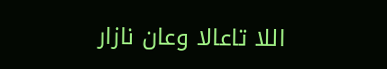اللا تاعالا وعان نازار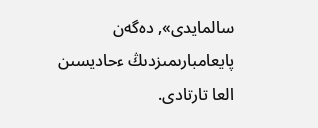سالمايدى», دەگەن پايعامبارىمىزدىڭ ءحاديسىن العا تارتادى.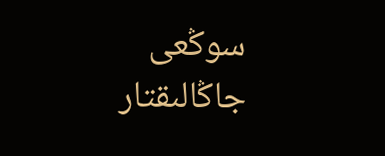سوڭعى جاڭالىقتار